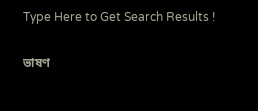Type Here to Get Search Results !

ভাষণ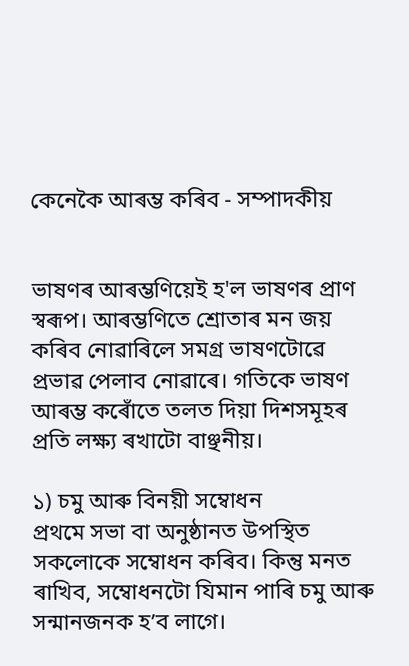কেনেকৈ আৰম্ভ কৰিব - সম্পাদকীয়


ভাষণৰ আৰম্ভণিয়েই হ'ল ভাষণৰ প্ৰাণ স্বৰূপ। আৰম্ভণিতে শ্ৰোতাৰ মন জয় কৰিব নোৱাৰিলে সমগ্ৰ ভাষণটোৱে প্ৰভাৱ পেলাব নোৱাৰে। গতিকে ভাষণ আৰম্ভ কৰোঁতে তলত দিয়া দিশসমূহৰ প্ৰতি লক্ষ্য ৰখাটো বাঞ্ছনীয়।

১) চমু আৰু বিনয়ী সম্বোধন
প্ৰথমে সভা বা অনুষ্ঠানত উপস্থিত সকলোকে সম্বোধন কৰিব। কিন্তু মনত ৰাখিব, সম্বোধনটো যিমান পাৰি চমু আৰু সন্মানজনক হ’ব লাগে।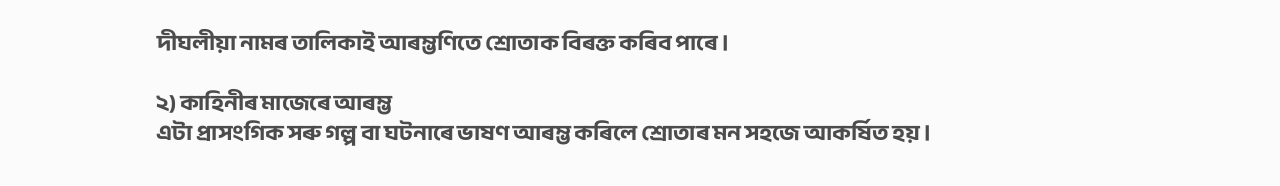দীঘলীয়া নামৰ তালিকাই আৰম্ভণিতে শ্ৰোতাক বিৰক্ত কৰিব পাৰে।

২) কাহিনীৰ মাজেৰে আৰম্ভ
এটা প্ৰাসংগিক সৰু গল্প বা ঘটনাৰে ভাষণ আৰম্ভ কৰিলে শ্ৰোতাৰ মন সহজে আকৰ্ষিত হয়।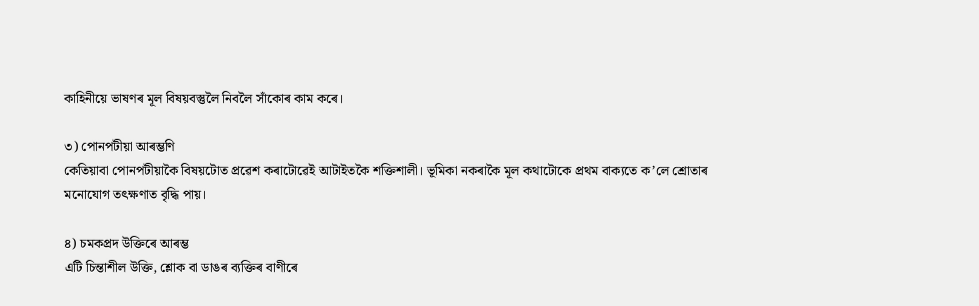কাহিনীয়ে ভাষণৰ মূল বিষয়বস্তুলৈ নিবলৈ সাঁকোৰ কাম কৰে।

৩) পোনপটীয়া আৰম্ভণি
কেতিয়াবা পোনপটীয়াকৈ বিষয়টোত প্ৰৱেশ কৰাটোৱেই আটাইতকৈ শক্তিশালী। ভূমিকা নকৰাকৈ মূল কথাটোকে প্ৰথম বাক্যতে ক’লে শ্ৰোতাৰ মনোযোগ তৎক্ষণাত বৃদ্ধি পায়।

৪) চমকপ্ৰদ উক্তিৰে আৰম্ভ
এটি চিন্তাশীল উক্তি, শ্লোক বা ডাঙৰ ব্যক্তিৰ বাণীৰে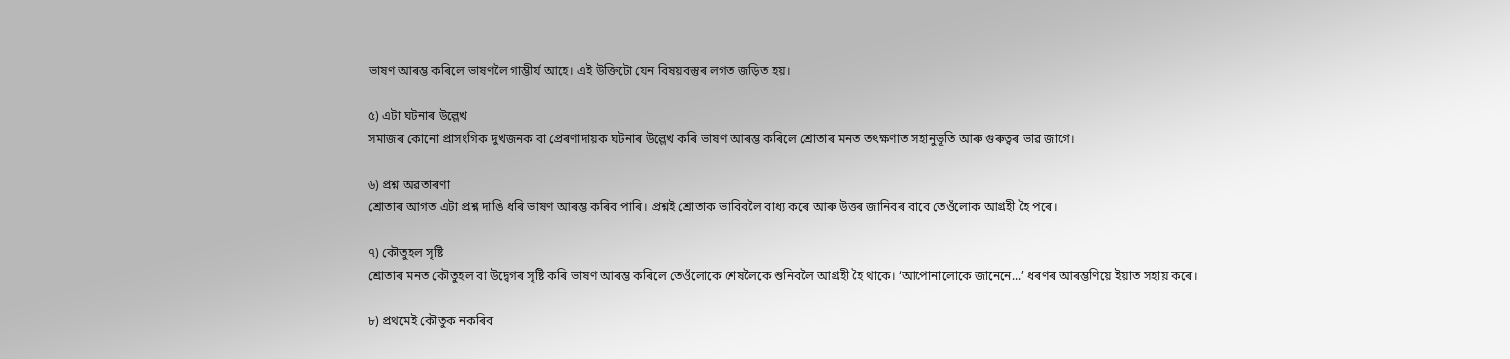ভাষণ আৰম্ভ কৰিলে ভাষণলৈ গাম্ভীৰ্য আহে। এই উক্তিটো যেন বিষয়বস্তুৰ লগত জড়িত হয়।

৫) এটা ঘটনাৰ উল্লেখ
সমাজৰ কোনো প্ৰাসংগিক দুখজনক বা প্ৰেৰণাদায়ক ঘটনাৰ উল্লেখ কৰি ভাষণ আৰম্ভ কৰিলে শ্ৰোতাৰ মনত তৎক্ষণাত সহানুভূতি আৰু গুৰুত্বৰ ভাৱ জাগে।

৬) প্ৰশ্ন অৱতাৰণা
শ্ৰোতাৰ আগত এটা প্ৰশ্ন দাঙি ধৰি ভাষণ আৰম্ভ কৰিব পাৰি। প্ৰশ্নই শ্ৰোতাক ভাবিবলৈ বাধ্য কৰে আৰু উত্তৰ জানিবৰ বাবে তেওঁলোক আগ্ৰহী হৈ পৰে।

৭) কৌতুহল সৃষ্টি
শ্ৰোতাৰ মনত কৌতুহল বা উদ্বেগৰ সৃষ্টি কৰি ভাষণ আৰম্ভ কৰিলে তেওঁলোকে শেষলৈকে শুনিবলৈ আগ্ৰহী হৈ থাকে। ‘আপোনালোকে জানেনে...’ ধৰণৰ আৰম্ভণিয়ে ইয়াত সহায় কৰে।

৮) প্ৰথমেই কৌতুক নকৰিব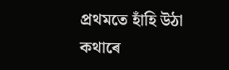প্ৰথমতে হাঁহি উঠা কথাৰে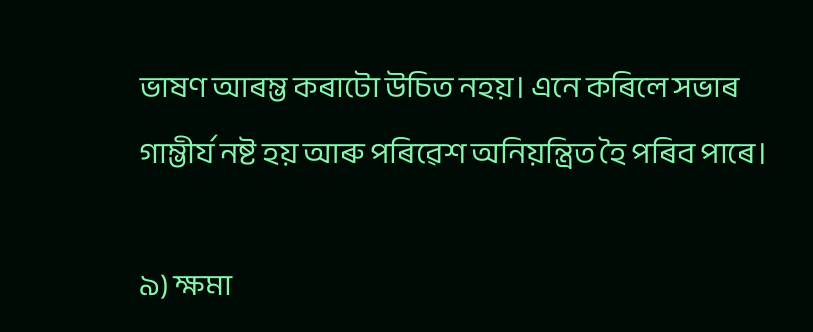ভাষণ আৰম্ভ কৰাটো উচিত নহয়। এনে কৰিলে সভাৰ গাম্ভীৰ্য নষ্ট হয় আৰু পৰিৱেশ অনিয়ন্ত্ৰিত হৈ পৰিব পাৰে।

৯) ক্ষমা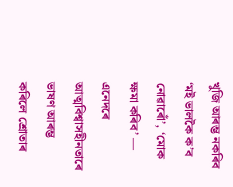খুজি আৰম্ভ নকৰিব
‘মই ভালকৈ ক’ব নোৱাৰোঁ’, ‘মোক ক্ষমা কৰিব’ — এনেদৰে আত্মবিশ্বাসহীনতাৰে ভাষণ আৰম্ভ কৰিলে শ্ৰোতাৰ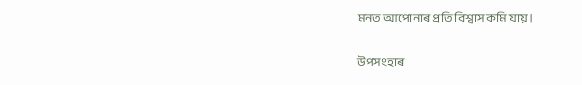মনত আপোনাৰ প্ৰতি বিশ্বাস কমি যায়।

উপসংহাৰ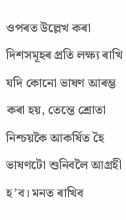ওপৰত উল্লেখ কৰা দিশসমূহৰ প্ৰতি লক্ষ্য ৰাখি যদি কোনো ভাষণ আৰম্ভ কৰা হয়, তেন্তে শ্ৰোতা নিশ্চয়কৈ আকৰ্ষিত হৈ ভাষণটো শুনিবলৈ আগ্ৰহী হ’ব। মনত ৰাখিব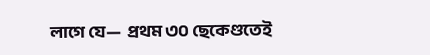লাগে যে—  প্ৰথম ৩০ ছেকেণ্ডতেই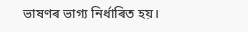ভাষণৰ ভাগ্য নিৰ্ধাৰিত হয়।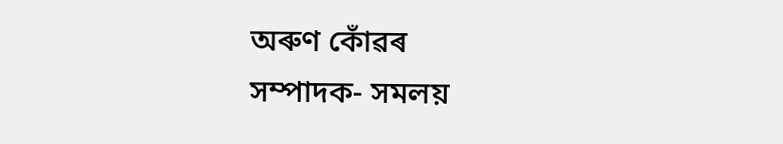অৰুণ কোঁৱৰ
সম্পাদক- সমলয়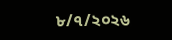৮/৭/২০২৬